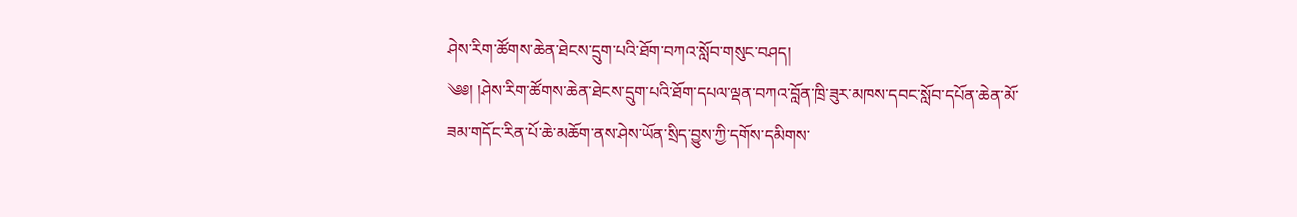ཤེས་རིག་ཚོགས་ཆེན་ཐེངས་དྲུག་པའི་ཐོག་བཀའ་སློབ་གསུང་བཤད།
༄༅། །ཤེས་རིག་ཚོགས་ཆེན་ཐེངས་དྲུག་པའི་ཐོག་དཔལ་ལྡན་བཀའ་བློན་ཁྲི་ཟུར་མཁས་དབང་སློབ་དཔོན་ཆེན་མོ་ཟམ་གདོང་རིན་པོ་ཆེ་མཆོག་ནས་ཤེས་ཡོན་སྲིད་བྱུས་ཀྱི་དགོས་དམིགས་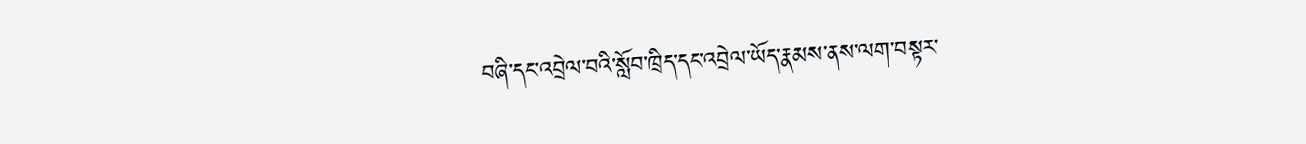བཞི་དང་འབྲེལ་བའི་སློབ་ཁྲིད་དང་འབྲེལ་ཡོད་རྣམས་ནས་ལག་བསྟར་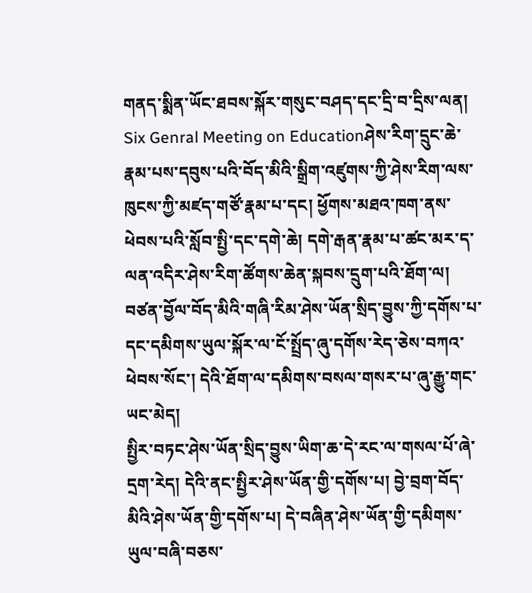གནད་སྨིན་ཡོང་ཐབས་སྐོར་གསུང་བཤད་དང་དྲི་བ་དྲིས་ལན།
Six Genral Meeting on Educationཤེས་རིག་དྲུང་ཆེ་རྣམ་པས་དབུས་པའི་བོད་མིའི་སྒྲིག་འཛུགས་ཀྱི་ཤེས་རིག་ལས་ཁུངས་ཀྱི་མཛད་གཙོ་རྣམ་པ་དང། ཕྱོགས་མཐའ་ཁག་ནས་ཕེབས་པའི་སློབ་སྤྱི་དང་དགེ་ཆེ། དགེ་རྒན་རྣམ་པ་ཚང་མར་ད་ལན་འདིར་ཤེས་རིག་ཚོགས་ཆེན་སྐབས་དྲུག་པའི་ཐོག་ལ། བཙན་བྱོལ་བོད་མིའི་གཞི་རིམ་ཤེས་ཡོན་སྲིད་བྱུས་ཀྱི་དགོས་པ་དང་དམིགས་ཡུལ་སྐོར་ལ་ངོ་སྤྲོད་ཞུ་དགོས་རེད་ཅེས་བཀའ་ཕེབས་སོང་། དེའི་ཐོག་ལ་དམིགས་བསལ་གསར་པ་ཞུ་རྒྱུ་གང་ཡང་མེད།
སྤྱིར་བཏང་ཤེས་ཡོན་སྲིད་བྱུས་ཡིག་ཆ་དེ་རང་ལ་གསལ་པོ་ཞེ་དྲག་རེད། དེའི་ནང་སྤྱིར་ཤེས་ཡོན་གྱི་དགོས་པ། བྱེ་བྲག་བོད་མིའི་ཤེས་ཡོན་གྱི་དགོས་པ། དེ་བཞིན་ཤེས་ཡོན་གྱི་དམིགས་ཡུལ་བཞི་བཅས་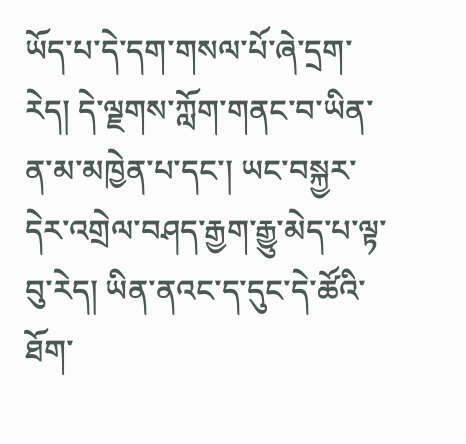ཡོད་པ་དེ་དག་གསལ་པོ་ཞེ་དྲག་རེད། དེ་ལྗགས་ཀློག་གནང་བ་ཡིན་ན་མ་མཁྱེན་པ་དང་། ཡང་བསྐྱར་དེར་འགྲེལ་བཤད་རྒྱག་རྒྱུ་མེད་པ་ལྟ་བུ་རེད། ཡིན་ནའང་ད་དུང་དེ་ཚོའི་ཐོག་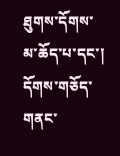ཐུགས་དོགས་མ་ཆོད་པ་དང་། དོགས་གཅོད་གནང་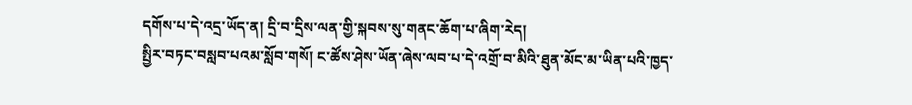དགོས་པ་དེ་འདྲ་ཡོད་ན། དྲི་བ་དྲིས་ལན་གྱི་སྐབས་སུ་གནང་ཆོག་པ་ཞིག་རེད།
སྤྱིར་བཏང་བསླབ་པའམ་སློབ་གསོ། ང་ཚོས་ཤེས་ཡོན་ཞེས་ལབ་པ་དེ་འགྲོ་བ་མིའི་ཐུན་མོང་མ་ཡིན་པའི་ཁྱད་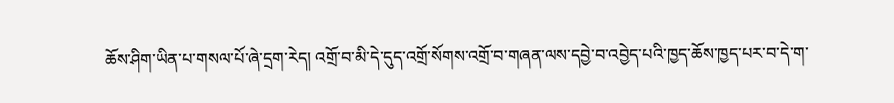ཆོས་ཤིག་ཡིན་པ་གསལ་པོ་ཞེ་དྲག་རེད། འགྲོ་བ་མི་དེ་དུད་འགྲོ་སོགས་འགྲོ་བ་གཞན་ལས་དབྱེ་བ་འབྱེད་པའི་ཁྱད་ཆོས་ཁྱད་པར་བ་དེ་ག་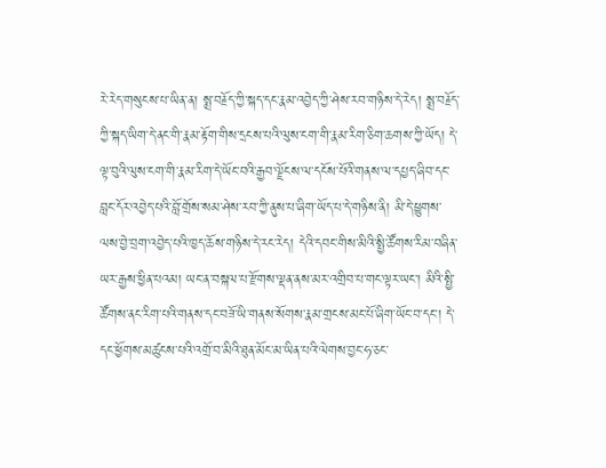རེ་རེད་གསུངས་པ་ཡིན་ན། སྨྲ་བརྗོད་ཀྱི་སྐད་དང་རྣམ་འབྱེད་ཀྱི་ཤེས་རབ་གཉིས་དེ་རེད། སྨྲ་བརྗོད་ཀྱི་སྐད་ཡིག་དེ་ནང་གི་རྣམ་རྟོག་གིས་དྲངས་པའི་ལུས་ངག་གི་རྣམ་རིག་ཅིག་ཆགས་ཀྱི་ཡོད། དེ་ལྟ་བུའི་ལུས་ངག་གི་རྣམ་རིག་དེ་ཡོང་བའི་རྒྱབ་ལྗོངས་ལ་དངོས་པོའི་གནས་ལ་དཔྱད་ཞིབ་དང་བླང་དོར་འབྱེད་པའི་བློ་གྲོས་སམ་ཤེས་རབ་ཀྱི་ནུས་པ་ཞིག་ཡོད་པ་དེ་གཉིས་ནི། མི་དེ་ཕྱུགས་ལས་བྱེ་བྲག་འབྱེད་པའི་ཁྱད་ཆོས་གཉིས་དེ་རང་རེད། དེའི་དབང་གིས་མིའི་སྤྱི་ཚོགས་རིམ་བཞིན་ཡར་རྒྱས་ཕྱིན་པའམ། ཡང་ན་བསྐལ་པ་རྫོགས་ལྡན་ནས་མར་འགྲིབ་པ་གང་ལྟར་ཡང་། མིའི་སྤྱི་ཚོགས་ནང་རིག་པའི་གནས་དང་བཟོ་ཡི་གནས་སོགས་རྣམ་གྲངས་མང་པོ་ཞིག་ཡོང་བ་དང་། དེ་དང་ཕྱོགས་མཚུངས་པའི་འགྲོ་བ་མིའི་ཐུན་མོང་མ་ཡིན་པའི་ལེགས་བྱང་ཧ་ཅང་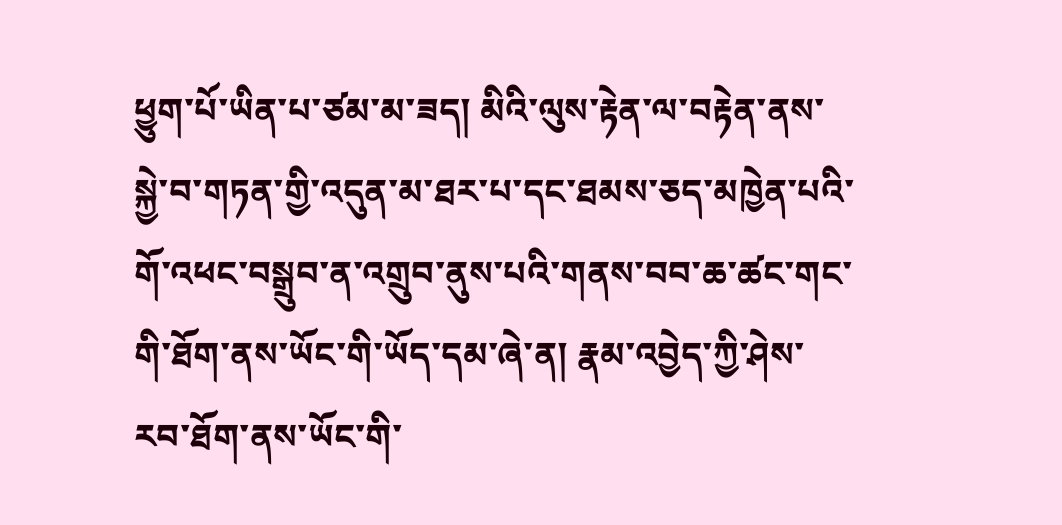ཕྱུག་པོ་ཡིན་པ་ཙམ་མ་ཟད། མིའི་ལུས་རྟེན་ལ་བརྟེན་ནས་སྐྱེ་བ་གཏན་གྱི་འདུན་མ་ཐར་པ་དང་ཐམས་ཅད་མཁྱེན་པའི་གོ་འཕང་བསྒྲུབ་ན་འགྲུབ་ནུས་པའི་གནས་བབ་ཆ་ཚང་གང་གི་ཐོག་ནས་ཡོང་གི་ཡོད་དམ་ཞེ་ན། རྣམ་འབྱེད་ཀྱི་ཤེས་རབ་ཐོག་ནས་ཡོང་གི་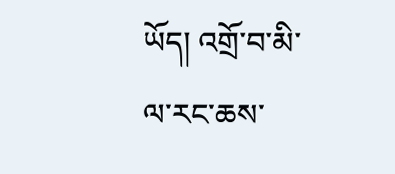ཡོད། འགྲོ་བ་མི་ལ་རང་ཆས་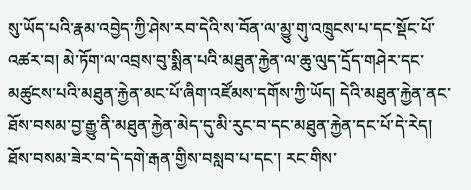སུ་ཡོད་པའི་རྣམ་འབྱེད་ཀྱི་ཤེས་རབ་དེའི་ས་བོན་ལ་མྱུ་གུ་འཁྲུངས་པ་དང་སྡོང་པོ་འཚར་བ། མེ་ཏོག་ལ་འབྲས་བུ་སྨིན་པའི་མཐུན་རྐྱེན་ལ་ཆུ་ལུད་དྲོད་གཤེར་དང་མཚུངས་པའི་མཐུན་རྐྱེན་མང་པོ་ཞིག་འཛོམས་དགོས་ཀྱི་ཡོད། དེའི་མཐུན་རྐྱེན་ནང་ཐོས་བསམ་བྱ་རྒྱུ་ནི་མཐུན་རྐྱེན་མེད་དུ་མི་རུང་བ་དང་མཐུན་རྐྱེན་དང་པོ་དེ་རེད། ཐོས་བསམ་ཟེར་བ་དེ་དགེ་རྒན་གྱིས་བསླབ་པ་དང་། རང་གིས་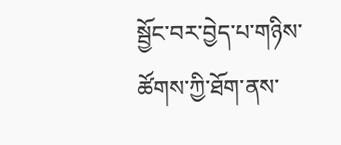སྦྱོང་བར་བྱེད་པ་གཉིས་ཚོགས་ཀྱི་ཐོག་ནས་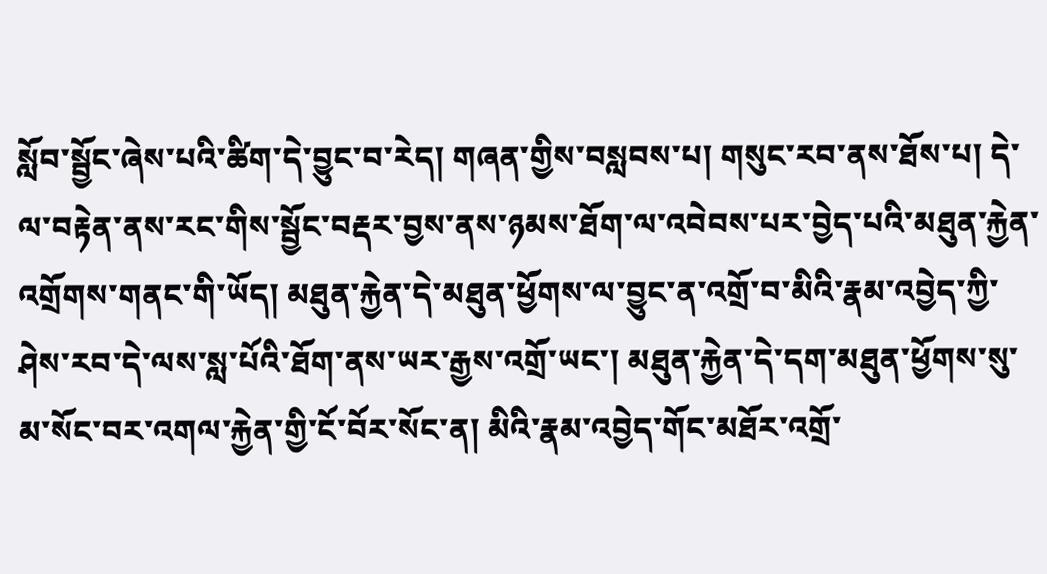སློབ་སྦྱོང་ཞེས་པའི་ཚིག་དེ་བྱུང་བ་རེད། གཞན་གྱིས་བསླབས་པ། གསུང་རབ་ནས་ཐོས་པ། དེ་ལ་བརྟེན་ནས་རང་གིས་སྦྱོང་བརྡར་བྱས་ནས་ཉམས་ཐོག་ལ་འབེབས་པར་བྱེད་པའི་མཐུན་རྐྱེན་འགྲོགས་གནང་གི་ཡོད། མཐུན་རྐྱེན་དེ་མཐུན་ཕྱོགས་ལ་བྱུང་ན་འགྲོ་བ་མིའི་རྣམ་འབྱེད་ཀྱི་ཤེས་རབ་དེ་ལས་སླ་པོའི་ཐོག་ནས་ཡར་རྒྱས་འགྲོ་ཡང་། མཐུན་རྐྱེན་དེ་དག་མཐུན་ཕྱོགས་སུ་མ་སོང་བར་འགལ་རྐྱེན་གྱི་ངོ་བོར་སོང་ན། མིའི་རྣམ་འབྱེད་གོང་མཐོར་འགྲོ་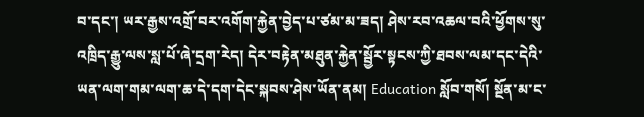བ་དང་། ཡར་རྒྱས་འགྲོ་བར་འགོག་རྐྱེན་བྱེད་པ་ཙམ་མ་ཟད། ཤེས་རབ་འཆལ་བའི་ཕྱོགས་སུ་འཁྲིད་རྒྱུ་ལས་སླ་པོ་ཞེ་དྲག་རེད། དེར་བརྟེན་མཐུན་རྐྱེན་སྦྱོར་སྟངས་ཀྱི་ཐབས་ལམ་དང་དེའི་ཡན་ལག་གམ་ལག་ཆ་དེ་དག་དེང་སྐབས་ཤེས་ཡོན་ནམ། Education སློབ་གསོ། སྔོན་མ་ང་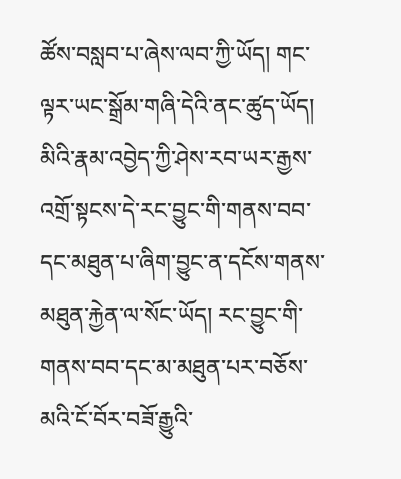ཚོས་བསླབ་པ་ཞེས་ལབ་ཀྱི་ཡོད། གང་ལྟར་ཡང་སྒྲོམ་གཞི་དེའི་ནང་ཚུད་ཡོད། མིའི་རྣམ་འབྱེད་ཀྱི་ཤེས་རབ་ཡར་རྒྱས་འགྲོ་སྟངས་དེ་རང་བྱུང་གི་གནས་བབ་དང་མཐུན་པ་ཞིག་བྱུང་ན་དངོས་གནས་མཐུན་རྐྱེན་ལ་སོང་ཡོད། རང་བྱུང་གི་གནས་བབ་དང་མ་མཐུན་པར་བཅོས་མའི་ངོ་བོར་བཟོ་རྒྱུའི་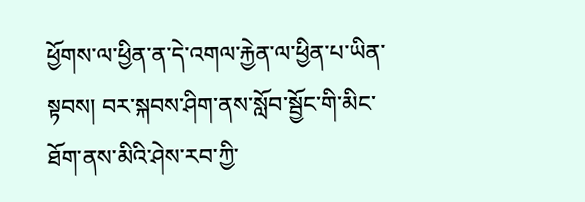ཕྱོགས་ལ་ཕྱིན་ན་དེ་འགལ་རྐྱེན་ལ་ཕྱིན་པ་ཡིན་སྟབས། བར་སྐབས་ཤིག་ནས་སློབ་སྦྱོང་གི་མིང་ཐོག་ནས་མིའི་ཤེས་རབ་ཀྱི་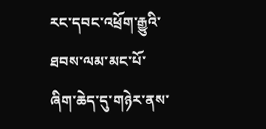རང་དབང་འཕྲོག་རྒྱུའི་ཐབས་ལམ་མང་པོ་ཞིག་ཆེད་དུ་གཉེར་ནས་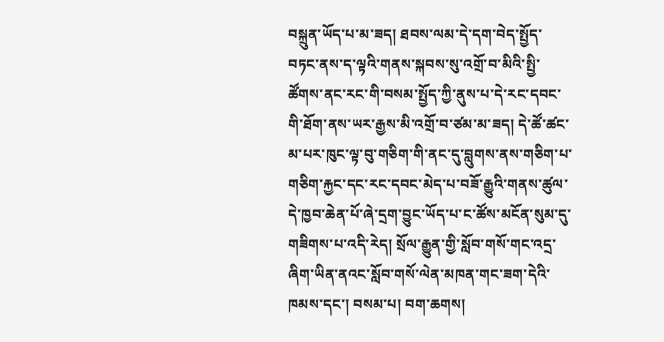བསྐྲུན་ཡོད་པ་མ་ཟད། ཐབས་ལམ་དེ་དག་བེད་སྤྱོད་བཏང་ནས་ད་ལྟའི་གནས་སྐབས་སུ་འགྲོ་བ་མིའི་སྤྱི་ཚོགས་ནང་རང་གི་བསམ་སྤྱོད་ཀྱི་ནུས་པ་དེ་རང་དབང་གི་ཐོག་ནས་ཡར་རྒྱས་མི་འགྲོ་བ་ཙམ་མ་ཟད། དེ་ཚོ་ཚང་མ་པར་ཁུང་ལྟ་བུ་གཅིག་གི་ནང་དུ་བླུགས་ནས་གཅིག་པ་གཅིག་རྐྱང་དང་རང་དབང་མེད་པ་བཟོ་རྒྱུའི་གནས་ཚུལ་དེ་ཁྱབ་ཆེན་པོ་ཞེ་དྲག་བྱུང་ཡོད་པ་ང་ཚོས་མངོན་སུམ་དུ་གཟིགས་པ་འདི་རེད། སྲོལ་རྒྱུན་གྱི་སློབ་གསོ་གང་འདྲ་ཞིག་ཡིན་ནའང་སློབ་གསོ་ལེན་མཁན་གང་ཟག་དེའི་ཁམས་དང་། བསམ་པ། བག་ཆགས།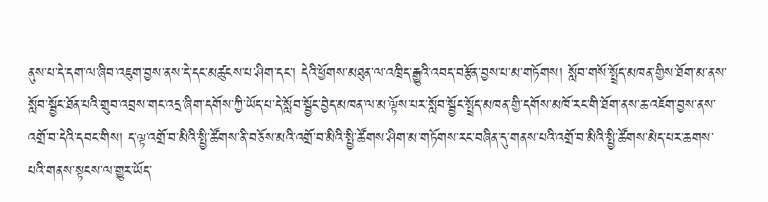ནུས་པ་དེ་དག་ལ་ཞིབ་འཇུག་བྱས་ནས་དེ་དང་མཚུངས་པ་ཤིག་དང་། དེའི་ཕྱོགས་མཐུན་ལ་འཁྲིད་རྒྱུའི་འབད་བརྩོན་བྱས་པ་མ་གཏོགས། སློབ་གསོ་སྤྲོད་མཁན་གྱིས་ཐོག་མ་ནས་སློབ་སྦྱོང་ཐོན་པའི་གྲུབ་འབྲས་གང་འདྲ་ཞིག་དགོས་ཀྱི་ཡོད་པ་དེ་སློབ་སྦྱོང་བྱེད་མཁན་ལ་མ་ལྟོས་པར་སློབ་སྦྱོང་སྤྲོད་མཁན་གྱི་དགོས་མཁོ་རང་གི་ཐོག་ནས་ཆ་འཇོག་བྱས་ནས་འགྲོ་བ་དེའི་དབང་གིས། ད་ལྟ་འགྲོ་བ་མིའི་སྤྱི་ཚོགས་ནི་བཅོས་མའི་འགྲོ་བ་མིའི་སྤྱི་ཚོགས་ཤིག་མ་གཏོགས་རང་བཞིན་དུ་གནས་པའི་འགྲོ་བ་མིའི་སྤྱི་ཚོགས་མེད་པར་ཆགས་པའི་གནས་སྟངས་ལ་གྱུར་ཡོད་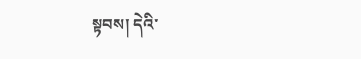སྟབས། དེའི་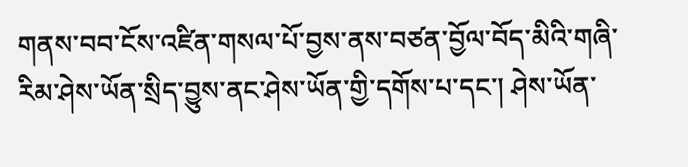གནས་བབ་ངོས་འཛིན་གསལ་པོ་བྱས་ནས་བཙན་བྱོལ་བོད་མིའི་གཞི་རིམ་ཤེས་ཡོན་སྲིད་བྱུས་ནང་ཤེས་ཡོན་གྱི་དགོས་པ་དང་། ཤེས་ཡོན་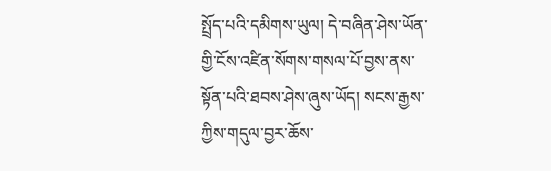སྤྲོད་པའི་དམིགས་ཡུལ། དེ་བཞིན་ཤེས་ཡོན་གྱི་ངོས་འཛིན་སོགས་གསལ་པོ་བྱས་ནས་སྟོན་པའི་ཐབས་ཤེས་ཞུས་ཡོད། སངས་རྒྱས་ཀྱིས་གདུལ་བྱར་ཆོས་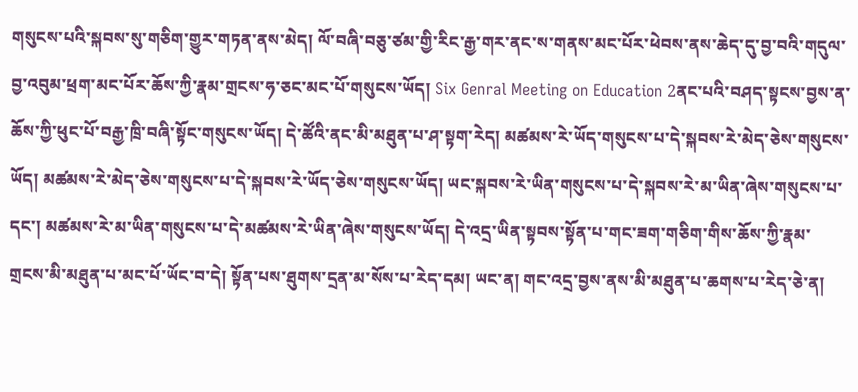གསུངས་པའི་སྐབས་སུ་གཅིག་གྱུར་གཏན་ནས་མེད། ལོ་བཞི་བཅུ་ཙམ་གྱི་རིང་རྒྱ་གར་ནང་ས་གནས་མང་པོར་ཕེབས་ནས་ཆེད་དུ་བྱ་བའི་གདུལ་བྱ་འབུམ་ཕྲག་མང་པོར་ཆོས་ཀྱི་རྣམ་གྲངས་ཧ་ཅང་མང་པོ་གསུངས་ཡོད། Six Genral Meeting on Education 2ནང་པའི་བཤད་སྟངས་བྱས་ན་ཆོས་ཀྱི་ཕུང་པོ་བརྒྱ་ཁྲི་བཞི་སྟོང་གསུངས་ཡོད། དེ་ཚོའི་ནང་མི་མཐུན་པ་ཤ་སྟག་རེད། མཚམས་རེ་ཡོད་གསུངས་པ་དེ་སྐབས་རེ་མེད་ཅེས་གསུངས་ཡོད། མཚམས་རེ་མེད་ཅེས་གསུངས་པ་དེ་སྐབས་རེ་ཡོད་ཅེས་གསུངས་ཡོད། ཡང་སྐབས་རེ་ཡིན་གསུངས་པ་དེ་སྐབས་རེ་མ་ཡིན་ཞེས་གསུངས་པ་དང་། མཚམས་རེ་མ་ཡིན་གསུངས་པ་དེ་མཚམས་རེ་ཡིན་ཞེས་གསུངས་ཡོད། དེ་འདྲ་ཡིན་སྟབས་སྟོན་པ་གང་ཟག་གཅིག་གིས་ཆོས་ཀྱི་རྣམ་གྲངས་མི་མཐུན་པ་མང་པོ་ཡོང་བ་དེ། སྟོན་པས་ཐུགས་དྲན་མ་སོས་པ་རེད་དམ། ཡང་ན། གང་འདྲ་བྱས་ནས་མི་མཐུན་པ་ཆགས་པ་རེད་ཅེ་ན།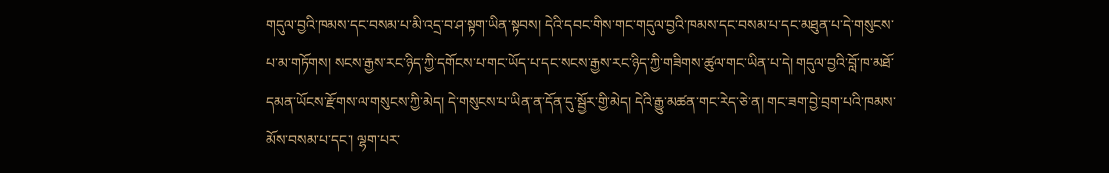གདུལ་བྱའི་ཁམས་དང་བསམ་པ་མི་འདྲ་བ་ཤ་སྟག་ཡིན་སྟབས། དེའི་དབང་གིས་གང་གདུལ་བྱའི་ཁམས་དང་བསམ་པ་དང་མཐུན་པ་དེ་གསུངས་པ་མ་གཏོགས། སངས་རྒྱས་རང་ཉིད་ཀྱི་དགོངས་པ་གང་ཡོད་པ་དང་སངས་རྒྱས་རང་ཉིད་ཀྱི་གཟིགས་ཚུལ་གང་ཡིན་པ་དེ། གདུལ་བྱའི་བློ་ཁ་མཐོ་དམན་ཡོངས་རྫོགས་ལ་གསུངས་ཀྱི་མེད། དེ་གསུངས་པ་ཡིན་ན་དོན་དུ་སྦྱོར་གྱི་མེད། དེའི་རྒྱུ་མཚན་གང་རེད་ཅེ་ན། གང་ཟག་བྱེ་བྲག་པའི་ཁམས་མོས་བསམ་པ་དང་། ལྷག་པར་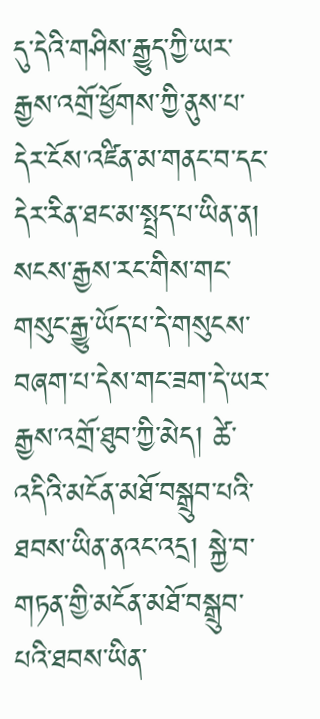དུ་དེའི་གཤིས་རྒྱུད་ཀྱི་ཡར་རྒྱས་འགྲོ་ཕྱོགས་ཀྱི་ནུས་པ་དེར་ངོས་འཛིན་མ་གནང་བ་དང་དེར་རིན་ཐང་མ་སྤྲད་པ་ཡིན་ན། སངས་རྒྱས་རང་གིས་གང་གསུང་རྒྱུ་ཡོད་པ་དེ་གསུངས་བཞག་པ་དེས་གང་ཟག་དེ་ཡར་རྒྱས་འགྲོ་ཐུབ་ཀྱི་མེད། ཚེ་འདིའི་མངོན་མཐོ་བསྒྲུབ་པའི་ཐབས་ཡིན་ནའང་འདྲ། སྐྱེ་བ་གཏན་གྱི་མངོན་མཐོ་བསྒྲུབ་པའི་ཐབས་ཡིན་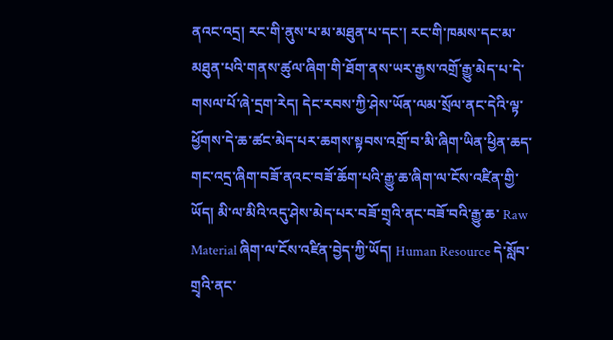ནའང་འདྲ། རང་གི་ནུས་པ་མ་མཐུན་པ་དང་། རང་གི་ཁམས་དང་མ་མཐུན་པའི་གནས་ཚུལ་ཞིག་གི་ཐོག་ནས་ཡར་རྒྱས་འགྲོ་རྒྱུ་མེད་པ་དེ་གསལ་པོ་ཞེ་དྲག་རེད། དེང་རབས་ཀྱི་ཤེས་ཡོན་ལམ་སྲོལ་ནང་དེའི་ལྟ་ཕྱོགས་དེ་ཆ་ཚང་མེད་པར་ཆགས་སྟབས་འགྲོ་བ་མི་ཞིག་ཡིན་ཕྱིན་ཆད་གང་འདྲ་ཞིག་བཟོ་ནའང་བཟོ་ཆོག་པའི་རྒྱུ་ཆ་ཞིག་ལ་ངོས་འཛིན་གྱི་ཡོད། མི་ལ་མིའི་འདུ་ཤེས་མེད་པར་བཟོ་གྲྭའི་ནང་བཟོ་བའི་རྒྱུ་ཆ་ Raw Material ཞིག་ལ་ངོས་འཛིན་བྱེད་ཀྱི་ཡོད། Human Resource དེ་སློབ་གྲྭའི་ནང་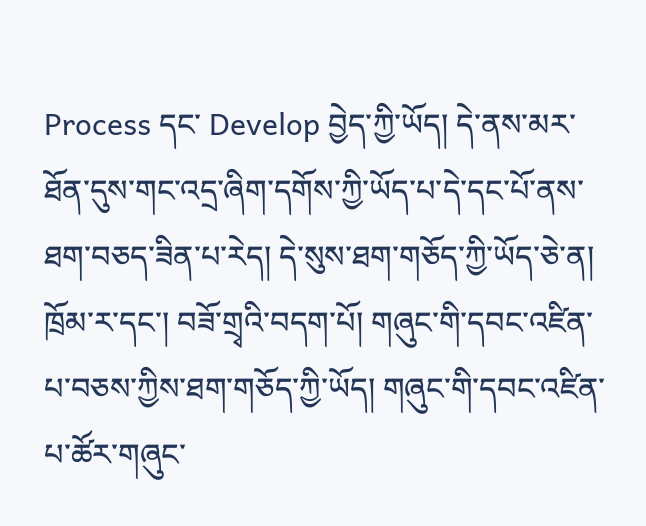Process དང་ Develop བྱེད་ཀྱི་ཡོད། དེ་ནས་མར་ཐོན་དུས་གང་འདྲ་ཞིག་དགོས་ཀྱི་ཡོད་པ་དེ་དང་པོ་ནས་ཐག་བཅད་ཟིན་པ་རེད། དེ་སུས་ཐག་གཅོད་ཀྱི་ཡོད་ཅེ་ན། ཁྲོམ་ར་དང་། བཟོ་གྲྭའི་བདག་པོ། གཞུང་གི་དབང་འཛིན་པ་བཅས་ཀྱིས་ཐག་གཅོད་ཀྱི་ཡོད། གཞུང་གི་དབང་འཛིན་པ་ཚོར་གཞུང་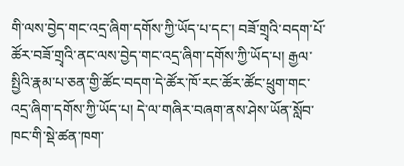གི་ལས་བྱེད་གང་འདྲ་ཞིག་དགོས་ཀྱི་ཡོད་པ་དང་། བཟོ་གྲྭའི་བདག་པོ་ཚོར་བཟོ་གྲྭའི་ནང་ལས་བྱེད་གང་འདྲ་ཞིག་དགོས་ཀྱི་ཡོད་པ། རྒྱལ་སྤྱིའི་རྣམ་པ་ཅན་གྱི་ཚོང་བདག་དེ་ཚོར་ཁོ་རང་ཚོར་ཚོང་ཕྲུག་གང་འདྲ་ཞིག་དགོས་ཀྱི་ཡོད་པ། དེ་ལ་གཞིར་བཞག་ནས་ཤེས་ཡོན་སློབ་ཁང་གི་སྡེ་ཚན་ཁག་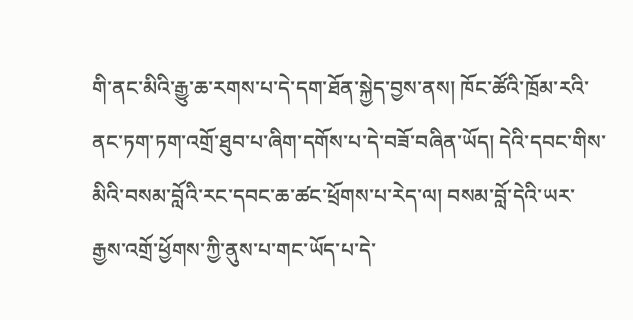གི་ནང་མིའི་རྒྱུ་ཆ་རགས་པ་དེ་དག་ཐོན་སྐྱེད་བྱས་ནས། ཁོང་ཚོའི་ཁྲོམ་རའི་ནང་ཏག་ཏག་འགྲོ་ཐུབ་པ་ཞིག་དགོས་པ་དེ་བཟོ་བཞིན་ཡོད། དེའི་དབང་གིས་མིའི་བསམ་བློའི་རང་དབང་ཆ་ཚང་ཕྲོགས་པ་རེད་ལ། བསམ་བློ་དེའི་ཡར་རྒྱས་འགྲོ་ཕྱོགས་ཀྱི་ནུས་པ་གང་ཡོད་པ་དེ་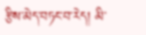རྩིས་མེད་བཏང་བ་རེད། མི་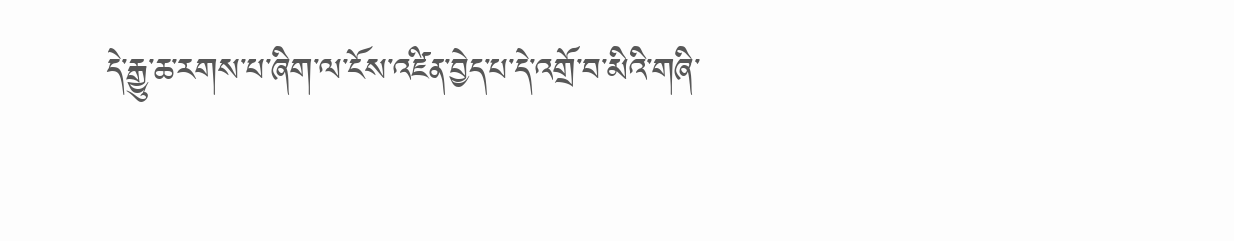དེ་རྒྱུ་ཆ་རགས་པ་ཞིག་ལ་ངོས་འཛིན་བྱེད་པ་དེ་འགྲོ་བ་མིའི་གཞི་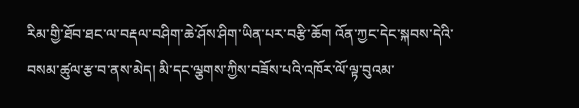རིམ་གྱི་ཐོབ་ཐང་ལ་བརྡལ་བཤིག་ཆེ་ཤོས་ཤིག་ཡིན་པར་བརྩི་ཆོག འོན་ཀྱང་དེང་སྐབས་དེའི་བསམ་ཚུལ་རྩ་བ་ནས་མེད། མི་དང་ལྕགས་ཀྱིས་བཟོས་པའི་འཁོར་ལོ་ལྟ་བུའམ་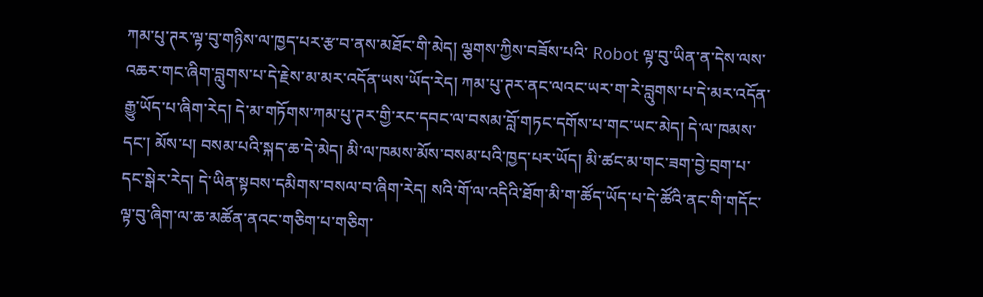ཀམ་པུ་ཊར་ལྟ་བུ་གཉིས་ལ་ཁྱད་པར་རྩ་བ་ནས་མཐོང་གི་མེད། ལྕགས་ཀྱིས་བཟོས་པའི་ Robot ལྟ་བུ་ཡིན་ན་དེས་ལས་འཆར་གང་ཞིག་བླུགས་པ་དེ་རྗེས་མ་མར་འདོན་ཡས་ཡོད་རེད། ཀམ་པུ་ཊར་ནང་ལའང་ཡར་ག་རེ་བླུགས་པ་དེ་མར་འདོན་རྒྱུ་ཡོད་པ་ཞིག་རེད། དེ་མ་གཏོགས་ཀམ་པུ་ཊར་གྱི་རང་དབང་ལ་བསམ་བློ་གཏང་དགོས་པ་གང་ཡང་མེད། དེ་ལ་ཁམས་དང་། མོས་པ། བསམ་པའི་སྐད་ཆ་དེ་མེད། མི་ལ་ཁམས་མོས་བསམ་པའི་ཁྱད་པར་ཡོད། མི་ཚང་མ་གང་ཟག་བྱེ་བྲག་པ་དང་སྒེར་རེད། དེ་ཡིན་སྟབས་དམིགས་བསལ་བ་ཞིག་རེད། སའི་གོ་ལ་འདིའི་ཐོག་མི་ག་ཚོད་ཡོད་པ་དེ་ཚོའི་ནང་གི་གདོང་ལྟ་བུ་ཞིག་ལ་ཆ་མཚོན་ནའང་གཅིག་པ་གཅིག་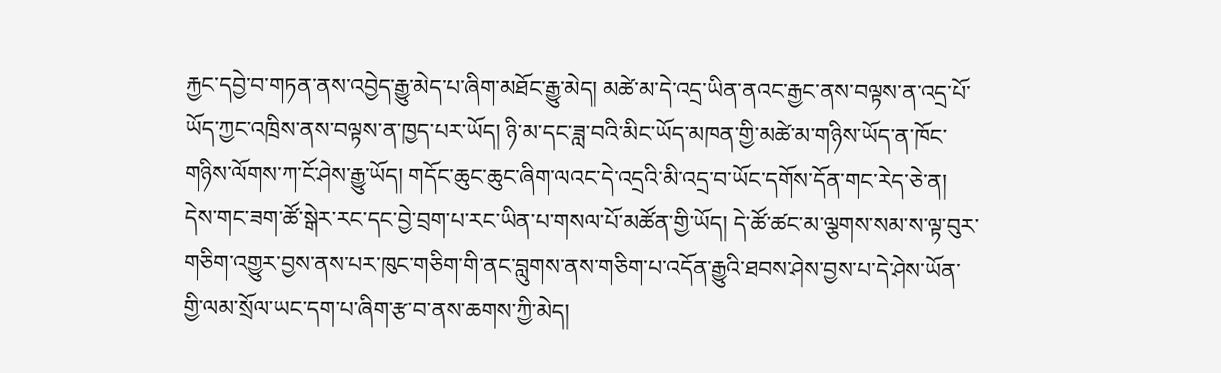རྐྱང་དབྱེ་བ་གཏན་ནས་འབྱེད་རྒྱུ་མེད་པ་ཞིག་མཐོང་རྒྱུ་མེད། མཚེ་མ་དེ་འདྲ་ཡིན་ནའང་རྒྱང་ནས་བལྟས་ན་འདྲ་པོ་ཡོད་ཀྱང་འཁྲིས་ནས་བལྟས་ན་ཁྱད་པར་ཡོད། ཉི་མ་དང་ཟླ་བའི་མིང་ཡོད་མཁན་གྱི་མཚེ་མ་གཉིས་ཡོད་ན་ཁོང་གཉིས་ལོགས་ཀ་ངོ་ཤེས་རྒྱུ་ཡོད། གདོང་ཆུང་ཆུང་ཞིག་ལའང་དེ་འདྲའི་མི་འདྲ་བ་ཡོང་དགོས་དོན་གང་རེད་ཅེ་ན། དེས་གང་ཟག་ཚོ་སྒེར་རང་དང་བྱེ་བྲག་པ་རང་ཡིན་པ་གསལ་པོ་མཚོན་གྱི་ཡོད། དེ་ཚོ་ཚང་མ་ལྕགས་སམ་ས་ལྟ་བུར་གཅིག་འགྱུར་བྱས་ནས་པར་ཁུང་གཅིག་གི་ནང་བླུགས་ནས་གཅིག་པ་འདོན་རྒྱུའི་ཐབས་ཤེས་བྱས་པ་དེ་ཤེས་ཡོན་གྱི་ལམ་སྲོལ་ཡང་དག་པ་ཞིག་རྩ་བ་ནས་ཆགས་ཀྱི་མེད།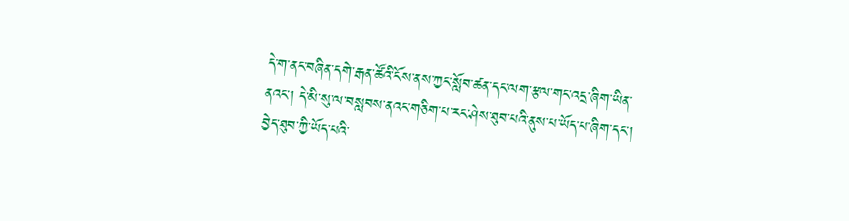དེ་ག་ནང་བཞིན་དགེ་རྒན་ཚོའི་ངོས་ནས་ཀྱང་སློབ་ཚན་དང་ལག་རྩལ་གང་འདྲ་ཞིག་ཡིན་ནའང་། དེ་མི་སུ་ལ་བསླབས་ནའང་གཅིག་པ་རང་ཤེས་ཐུབ་པའི་ནུས་པ་ཡོད་པ་ཞིག་དང་། བྱེད་ཐུབ་ཀྱི་ཡོད་པའི་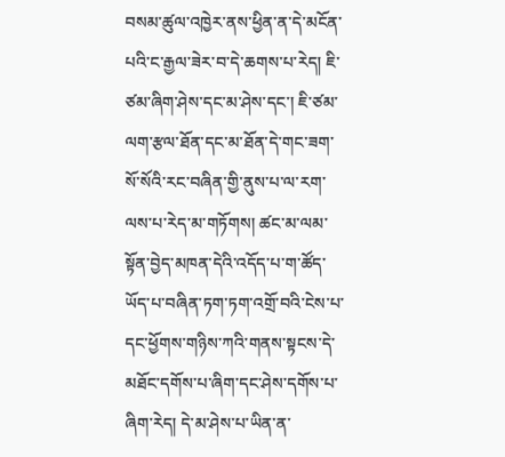བསམ་ཚུལ་འཁྱེར་ནས་ཕྱིན་ན་དེ་མངོན་པའི་ང་རྒྱལ་ཟེར་བ་དེ་ཆགས་པ་རེད། ཇི་ཙམ་ཞིག་ཤེས་དང་མ་ཤེས་དང་། ཇི་ཙམ་ལག་རྩལ་ཐོན་དང་མ་ཐོན་དེ་གང་ཟག་སོ་སོའི་རང་བཞིན་གྱི་ནུས་པ་ལ་རག་ལས་པ་རེད་མ་གཏོགས། ཚང་མ་ལམ་སྟོན་བྱེད་མཁན་དེའི་འདོད་པ་ག་ཚོད་ཡོད་པ་བཞིན་ཏག་ཏག་འགྲོ་བའི་ངེས་པ་དང་ཕྱོགས་གཉིས་ཀའི་གནས་སྟངས་དེ་མཐོང་དགོས་པ་ཞིག་དང་ཤེས་དགོས་པ་ཞིག་རེད། དེ་མ་ཤེས་པ་ཡིན་ན་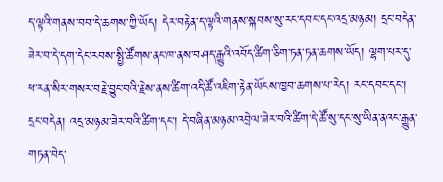ད་ལྟའི་གནས་བབ་དེ་ཆགས་ཀྱི་ཡོད། དེར་བརྟེན་ད་ལྟའི་གནས་སྐབས་སུ་རང་དབང་དང་འདྲ་མཉམ། དྲང་བདེན་ཟེར་བ་དེ་དག་དེང་རབས་སྤྱི་ཚོགས་ནང་ཁ་ནས་བཤད་རྒྱུའི་འབོད་ཚིག་ཅིག་ཏན་ཏན་ཆགས་ཡོད། ལྷག་པར་དུ་ཕ་རན་སིར་གསར་བརྗེ་བྱུང་བའི་རྗེས་ནས་ཚིག་འདི་ཚོ་འཇིག་རྟེན་ཡོངས་ཁྱབ་ཆགས་པ་རེད། རང་དབང་དང་། དྲང་བདེན། འདྲ་མཉམ་ཟེར་བའི་ཚིག་དང་། དེ་བཞིན་མཉམ་འབྲེལ་ཟེར་བའི་ཚིག་དེ་ཚོ་སུ་དང་སུ་ཡིན་ནའང་རྒྱུན་གཏན་བེད་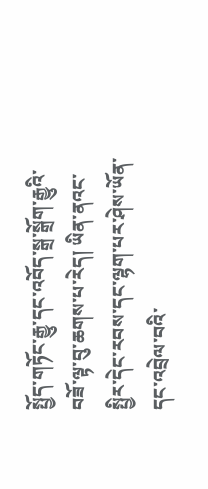སྤྱོད་གཏོང་རྒྱུ་དང་འབོད་སྒྲ་སྒྲོག་རྒྱུའི་བཟོ་ལྟ་བུ་ཆགས་པ་རེད། ཡིན་ནའང་སྤྱིར་དེང་རབས་དང་ལྷག་པར་ཤེས་ཡོན་དང་འབྲེལ་བའི་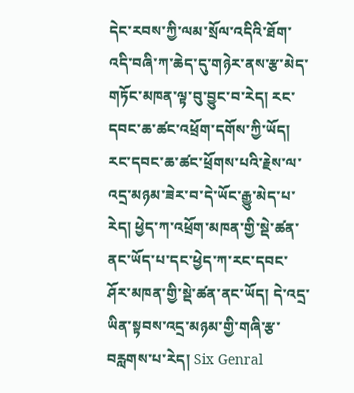དེང་རབས་ཀྱི་ལམ་སྲོལ་འདིའི་ཐོག་འདི་བཞི་ཀ་ཆེད་དུ་གཉེར་ནས་རྩ་མེད་གཏོང་མཁན་ལྟ་བུ་བྱུང་བ་རེད། རང་དབང་ཆ་ཚང་འཕྲོག་དགོས་ཀྱི་ཡོད། རང་དབང་ཆ་ཚང་ཕྲོགས་པའི་རྗེས་ལ་འདྲ་མཉམ་ཟེར་བ་དེ་ཡོང་རྒྱུ་མེད་པ་རེད། ཕྱེད་ཀ་འཕྲོག་མཁན་གྱི་སྡེ་ཚན་ནང་ཡོད་པ་དང་ཕྱེད་ཀ་རང་དབང་ཤོར་མཁན་གྱི་སྡེ་ཚན་ནང་ཡོད། དེ་འདྲ་ཡིན་སྟབས་འདྲ་མཉམ་གྱི་གཞི་རྩ་བརླགས་པ་རེད། Six Genral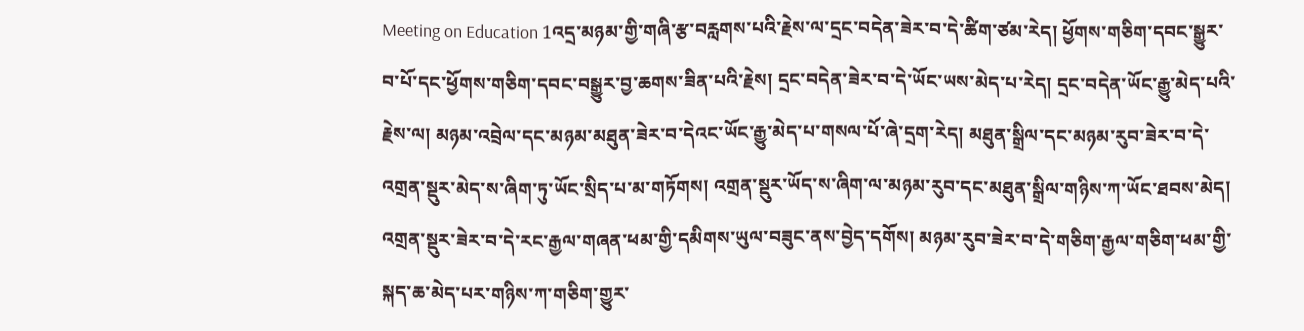Meeting on Education 1འདྲ་མཉམ་གྱི་གཞི་རྩ་བརླགས་པའི་རྗེས་ལ་དྲང་བདེན་ཟེར་བ་དེ་ཚིག་ཙམ་རེད། ཕྱོགས་གཅིག་དབང་སྒྱུར་བ་པོ་དང་ཕྱོགས་གཅིག་དབང་བསྒྱུར་བྱ་ཆགས་ཟིན་པའི་རྗེས། དྲང་བདེན་ཟེར་བ་དེ་ཡོང་ཡས་མེད་པ་རེད། དྲང་བདེན་ཡོང་རྒྱུ་མེད་པའི་རྗེས་ལ། མཉམ་འབྲེལ་དང་མཉམ་མཐུན་ཟེར་བ་དེའང་ཡོང་རྒྱུ་མེད་པ་གསལ་པོ་ཞེ་དྲག་རེད། མཐུན་སྒྲིལ་དང་མཉམ་རུབ་ཟེར་བ་དེ་འགྲན་སྡུར་མེད་ས་ཞིག་ཏུ་ཡོང་སྲིད་པ་མ་གཏོགས། འགྲན་སྡུར་ཡོད་ས་ཞིག་ལ་མཉམ་རུབ་དང་མཐུན་སྒྲིལ་གཉིས་ཀ་ཡོང་ཐབས་མེད། འགྲན་སྡུར་ཟེར་བ་དེ་རང་རྒྱལ་གཞན་ཕམ་གྱི་དམིགས་ཡུལ་བཟུང་ནས་བྱེད་དགོས། མཉམ་རུབ་ཟེར་བ་དེ་གཅིག་རྒྱལ་གཅིག་ཕམ་གྱི་སྐད་ཆ་མེད་པར་གཉིས་ཀ་གཅིག་གྱུར་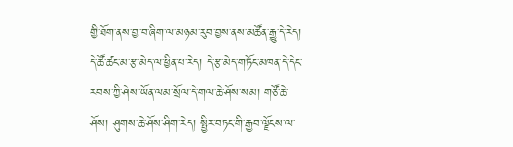གྱི་ཐོག་ནས་བྱ་བ་ཞིག་ལ་མཉམ་རུབ་བྱས་ནས་མཚོན་རྒྱུ་དེ་རེད། དེ་ཚོ་ཚང་མ་རྩ་མེད་ལ་ཕྱིན་པ་རེད། དེ་རྩ་མེད་གཏོང་མཁན་དེ་དེང་རབས་ཀྱི་ཤེས་ཡོན་ལམ་སྲོལ་དེ་གལ་ཆེ་ཤོས་སམ། གཙོ་ཆེ་ཤོས། ཤུགས་ཆེ་ཤོས་ཤིག་རེད། སྤྱིར་བཏང་གི་རྒྱབ་ལྗོངས་ལ་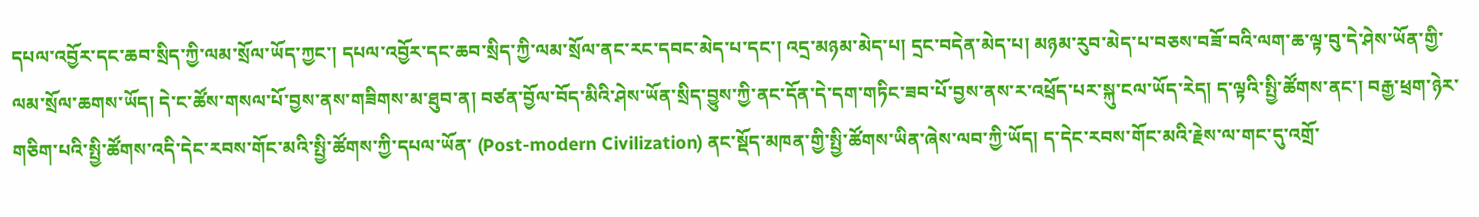དཔལ་འབྱོར་དང་ཆབ་སྲིད་ཀྱི་ལམ་སྲོལ་ཡོད་ཀྱང་། དཔལ་འབྱོར་དང་ཆབ་སྲིད་ཀྱི་ལམ་སྲོལ་ནང་རང་དབང་མེད་པ་དང་། འདྲ་མཉམ་མེད་པ། དྲང་བདེན་མེད་པ། མཉམ་རུབ་མེད་པ་བཅས་བཟོ་བའི་ལག་ཆ་ལྟ་བུ་དེ་ཤེས་ཡོན་གྱི་ལམ་སྲོལ་ཆགས་ཡོད། དེ་ང་ཚོས་གསལ་པོ་བྱས་ནས་གཟིགས་མ་ཐུབ་ན། བཙན་བྱོལ་བོད་མིའི་ཤེས་ཡོན་སྲིད་བྱུས་ཀྱི་ནང་དོན་དེ་དག་གཏིང་ཟབ་པོ་བྱས་ནས་ར་འཕྲོད་པར་སྐུ་ངལ་ཡོད་རེད། ད་ལྟའི་སྤྱི་ཚོགས་ནང་། བརྒྱ་ཕྲག་ཉེར་གཅིག་པའི་སྤྱི་ཚོགས་འདི་དེང་རབས་གོང་མའི་སྤྱི་ཚོགས་ཀྱི་དཔལ་ཡོན་ (Post-modern Civilization) ནང་སྡོད་མཁན་གྱི་སྤྱི་ཚོགས་ཡིན་ཞེས་ལབ་ཀྱི་ཡོད། ད་དེང་རབས་གོང་མའི་རྗེས་ལ་གང་དུ་འགྲོ་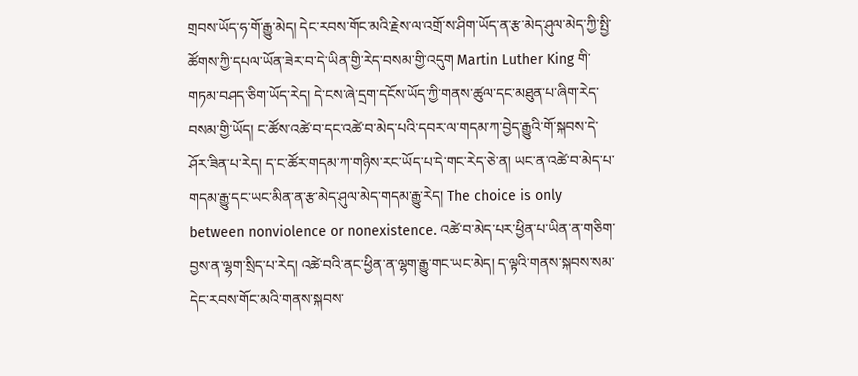གྲབས་ཡོད་ཧ་གོ་རྒྱུ་མེད། དེང་རབས་གོང་མའི་རྗེས་ལ་འགྲོ་ས་ཤིག་ཡོད་ན་རྩ་མེད་ཤུལ་མེད་ཀྱི་སྤྱི་ཚོགས་ཀྱི་དཔལ་ཡོན་ཟེར་བ་དེ་ཡིན་གྱི་རེད་བསམ་གྱི་འདུག Martin Luther King གི་གཏམ་བཤད་ཅིག་ཡོད་རེད། དེ་ངས་ཞེ་དྲག་དངོས་ཡོད་ཀྱི་གནས་ཚུལ་དང་མཐུན་པ་ཞིག་རེད་བསམ་གྱི་ཡོད། ང་ཚོས་འཚེ་བ་དང་འཚེ་བ་མེད་པའི་དབར་ལ་གདམ་ཀ་བྱེད་རྒྱུའི་གོ་སྐབས་དེ་ཤོར་ཟིན་པ་རེད། ད་ང་ཚོར་གདམ་ཀ་གཉིས་རང་ཡོད་པ་དེ་གང་རེད་ཅེ་ན། ཡང་ན་འཚེ་བ་མེད་པ་གདམ་རྒྱུ་དང་ཡང་མིན་ན་རྩ་མེད་ཤུལ་མེད་གདམ་རྒྱུ་རེད། The choice is only between nonviolence or nonexistence. འཚེ་བ་མེད་པར་ཕྱིན་པ་ཡིན་ན་གཅིག་བྱས་ན་ལྷག་སྲིད་པ་རེད། འཚེ་བའི་ནང་ཕྱིན་ན་ལྷག་རྒྱུ་གང་ཡང་མེད། ད་ལྟའི་གནས་སྐབས་སམ་དེང་རབས་གོང་མའི་གནས་སྐབས་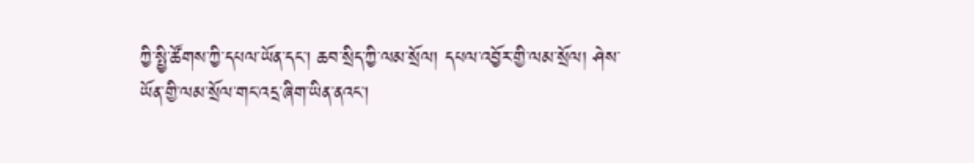ཀྱི་སྤྱི་ཚོགས་ཀྱི་དཔལ་ཡོན་དང་། ཆབ་སྲིད་ཀྱི་ལམ་སྲོལ། དཔལ་འབྱོར་གྱི་ལམ་སྲོལ། ཤེས་ཡོན་གྱི་ལམ་སྲོལ་གང་འདྲ་ཞིག་ཡིན་ནའང་།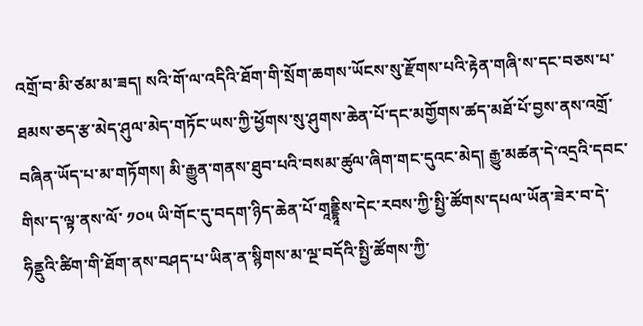འགྲོ་བ་མི་ཙམ་མ་ཟད། སའི་གོ་ལ་འདིའི་ཐོག་གི་སྲོག་ཆགས་ཡོངས་སུ་རྫོགས་པའི་རྟེན་གཞི་ས་དང་བཅས་པ་ཐམས་ཅད་རྩ་མེད་ཤུལ་མེད་གཏོང་ཡས་ཀྱི་ཕྱོགས་སུ་ཤུགས་ཆེན་པོ་དང་མགྱོགས་ཚད་མཐོ་པོ་བྱས་ནས་འགྲོ་བཞིན་ཡོད་པ་མ་གཏོགས། མི་རྒྱུན་གནས་ཐུབ་པའི་བསམ་ཚུལ་ཞིག་གང་དུའང་མེད། རྒྱུ་མཚན་དེ་འདྲའི་དབང་གིས་ད་ལྟ་ནས་ལོ་ ༡༠༥ ཡི་གོང་དུ་བདག་ཉིད་ཆེན་པོ་གཱནྡྷཱིས་དེང་རབས་ཀྱི་སྤྱི་ཚོགས་དཔལ་ཡོན་ཟེར་བ་དེ་ཧིནྡུའི་ཚིག་གི་ཐོག་ནས་བཤད་པ་ཡིན་ན་སྙིགས་མ་ལྔ་བདོའི་སྤྱི་ཚོགས་ཀྱི་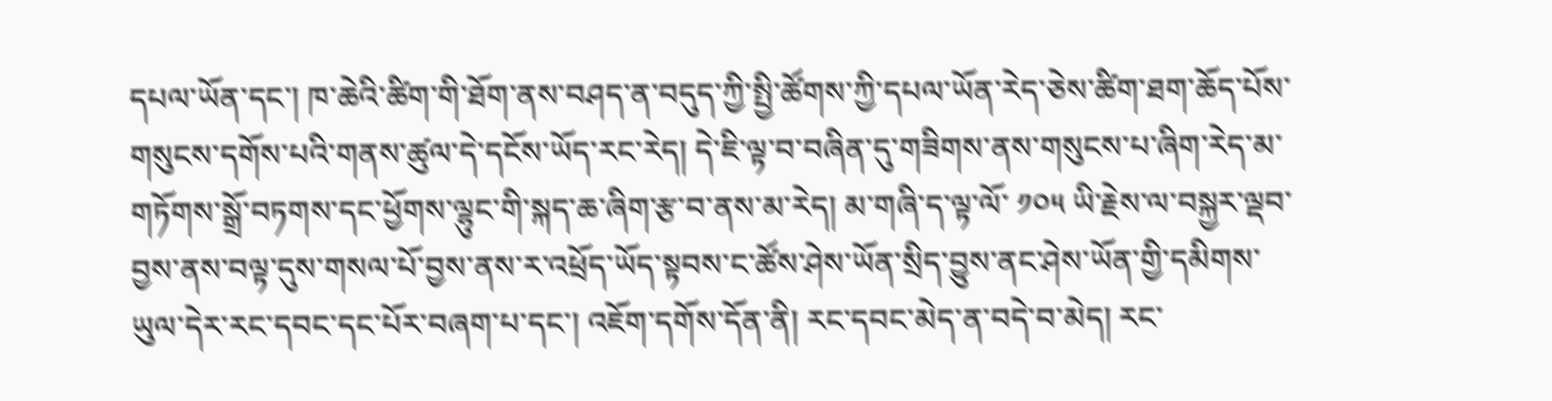དཔལ་ཡོན་དང་། ཁ་ཆེའི་ཚིག་གི་ཐོག་ནས་བཤད་ན་བདུད་ཀྱི་སྤྱི་ཚོགས་ཀྱི་དཔལ་ཡོན་རེད་ཅེས་ཚིག་ཐག་ཆོད་པོས་གསུངས་དགོས་པའི་གནས་ཚུལ་དེ་དངོས་ཡོད་རང་རེད། དེ་ཇི་ལྟ་བ་བཞིན་དུ་གཟིགས་ནས་གསུངས་པ་ཞིག་རེད་མ་གཏོགས་སྒྲོ་བཏགས་དང་ཕྱོགས་ལྷུང་གི་སྐད་ཆ་ཞིག་རྩ་བ་ནས་མ་རེད། མ་གཞི་ད་ལྟ་ལོ་ ༡༠༥ ཡི་རྗེས་ལ་བསྐྱར་ལྡབ་བྱས་ནས་བལྟ་དུས་གསལ་པོ་བྱས་ནས་ར་འཕྲོད་ཡོད་སྟབས་ང་ཚོས་ཤེས་ཡོན་སྲིད་བྱུས་ནང་ཤེས་ཡོན་གྱི་དམིགས་ཡུལ་དེར་རང་དབང་དང་པོར་བཞག་པ་དང་། འཇོག་དགོས་དོན་ནི། རང་དབང་མེད་ན་བདེ་བ་མེད། རང་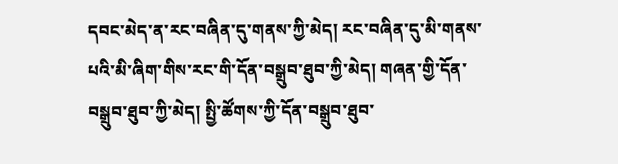དབང་མེད་ན་རང་བཞིན་དུ་གནས་ཀྱི་མེད། རང་བཞིན་དུ་མི་གནས་པའི་མི་ཞིག་གིས་རང་གི་དོན་བསྒྲུབ་ཐུབ་ཀྱི་མེད། གཞན་གྱི་དོན་བསྒྲུབ་ཐུབ་ཀྱི་མེད། སྤྱི་ཚོགས་ཀྱི་དོན་བསྒྲུབ་ཐུབ་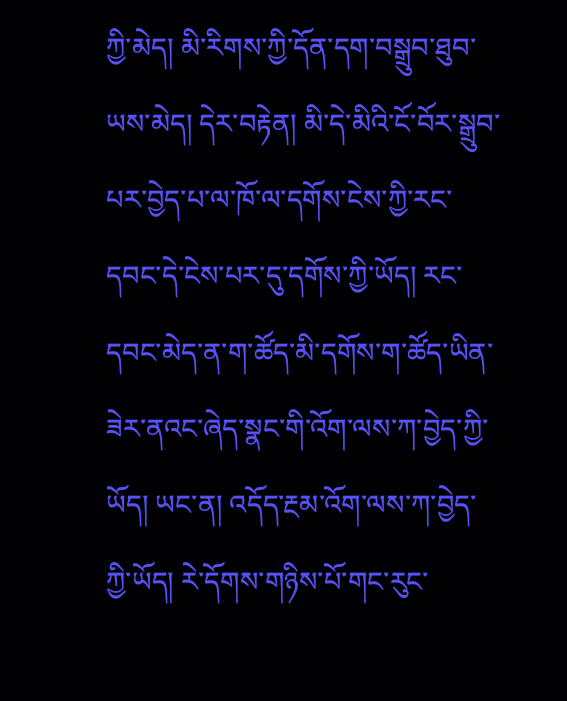ཀྱི་མེད། མི་རིགས་ཀྱི་དོན་དག་བསྒྲུབ་ཐུབ་ཡས་མེད། དེར་བརྟེན། མི་དེ་མིའི་ངོ་བོར་སྒྲུབ་པར་བྱེད་པ་ལ་ཁོ་ལ་དགོས་ངེས་ཀྱི་རང་དབང་དེ་ངེས་པར་དུ་དགོས་ཀྱི་ཡོད། རང་དབང་མེད་ན་ག་ཚོད་མི་དགོས་ག་ཚོད་ཡིན་ཟེར་ནའང་ཞེད་སྣང་གི་འོག་ལས་ཀ་བྱེད་ཀྱི་ཡོད། ཡང་ན། འདོད་རྔམ་འོག་ལས་ཀ་བྱེད་ཀྱི་ཡོད། རེ་དོགས་གཉིས་པོ་གང་རུང་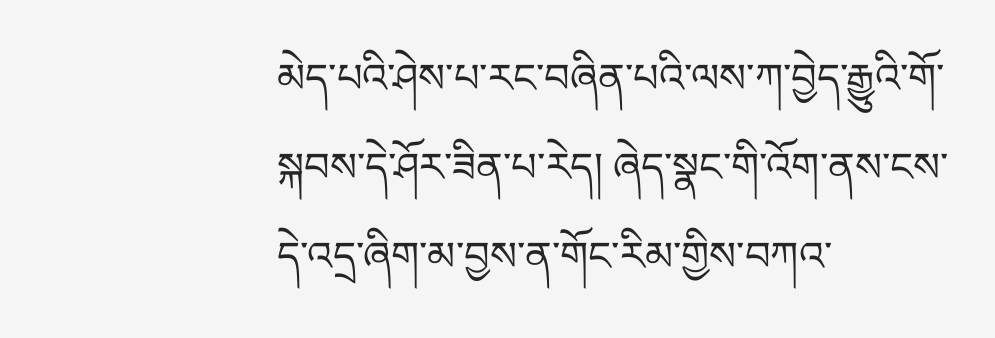མེད་པའི་ཤེས་པ་རང་བཞིན་པའི་ལས་ཀ་བྱེད་རྒྱུའི་གོ་སྐབས་དེ་ཤོར་ཟིན་པ་རེད། ཞེད་སྣང་གི་འོག་ནས་ངས་དེ་འདྲ་ཞིག་མ་བྱས་ན་གོང་རིམ་གྱིས་བཀའ་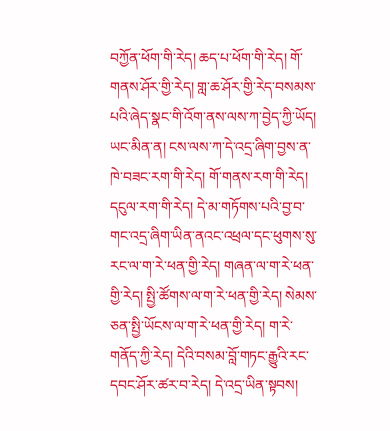བཀྱོན་ཕོག་གི་རེད། ཆད་པ་ཕོག་གི་རེད། གོ་གནས་ཤོར་གྱི་རེད། གླ་ཆ་ཤོར་གྱི་རེད་བསམས་པའི་ཞེད་སྣང་གི་འོག་ནས་ལས་ཀ་བྱེད་ཀྱི་ཡོད། ཡང་མིན་ན། ངས་ལས་ཀ་དེ་འདྲ་ཞིག་བྱས་ན་ཁེ་བཟང་རག་གི་རེད། གོ་གནས་རག་གི་རེད། དངུལ་རག་གི་རེད། དེ་མ་གཏོགས་པའི་བྱ་བ་གང་འདྲ་ཞིག་ཡིན་ནའང་འཕྲལ་དང་ཕུགས་སུ་རང་ལ་ག་རེ་ཕན་གྱི་རེད། གཞན་ལ་ག་རེ་ཕན་གྱི་རེད། སྤྱི་ཚོགས་ལ་ག་རེ་ཕན་གྱི་རེད། སེམས་ཅན་སྤྱི་ཡོངས་ལ་ག་རེ་ཕན་གྱི་རེད། ག་རེ་གནོད་ཀྱི་རེད། དེའི་བསམ་བློ་གཏང་རྒྱུའི་རང་དབང་ཤོར་ཚར་བ་རེད། དེ་འདྲ་ཡིན་སྟབས།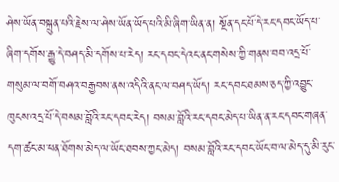ཤེས་ཡོན་བསྐྲུན་པའི་རྗེས་ལ་ཤེས་ཡོན་ཡོད་པའི་མི་ཞིག་ཡིན་ན། སྔོན་དང་པོ་དེ་རང་དབང་ཡོད་པ་ཞིག་དགོས་རྒྱུ་དེ་བཤད་མི་དགོས་པ་རེད། རང་དབང་དེའང་ནང་གསེས་ཀྱི་གནས་བབ་འདྲ་པོ་གསུམ་ལ་བགོ་བཤའ་བརྒྱབས་ནས་འདིའི་ནང་ལ་བཤད་ཡོད། རང་དབང་ཐམས་ཅད་ཀྱི་འབྱུང་ཁུངས་འདྲ་པོ་དེ་བསམ་བློའི་རང་དབང་རེད། བསམ་བློའི་རང་དབང་མེད་པ་ཡིན་ན་རང་དབང་གཞན་དག་ཚང་མ་ཕན་ཐོགས་མེད་ལ་ཡོང་ཐབས་ཀྱང་མེད། བསམ་བློའི་རང་དབང་ཡོང་བ་ལ་མེད་དུ་མི་རུང་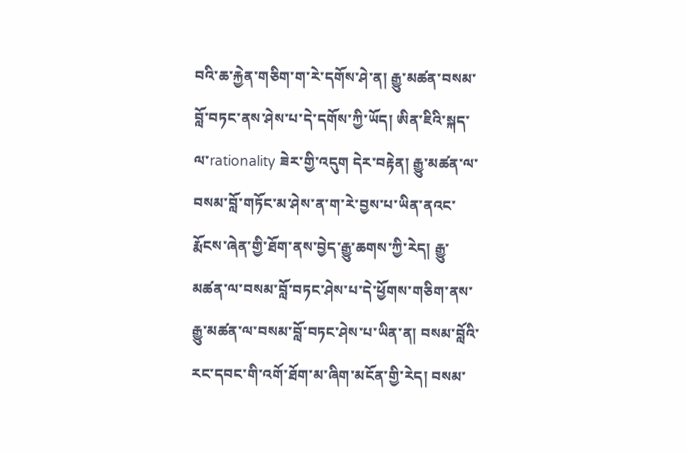བའི་ཆ་རྐྱེན་གཅིག་ག་རེ་དགོས་ཤེ་ན། རྒྱུ་མཚན་བསམ་བློ་བཏང་ནས་ཤེས་པ་དེ་དགོས་ཀྱི་ཡོད། ཨིན་ཇིའི་སྐད་ལ་rationality ཟེར་གྱི་འདུག དེར་བརྟེན། རྒྱུ་མཚན་ལ་བསམ་བློ་གཏོང་མ་ཤེས་ན་ག་རེ་བྱས་པ་ཡིན་ནའང་རྨོངས་ཞེན་གྱི་ཐོག་ནས་བྱེད་རྒྱུ་ཆགས་ཀྱི་རེད། རྒྱུ་མཚན་ལ་བསམ་བློ་བཏང་ཤེས་པ་དེ་ཕྱོགས་གཅིག་ནས་རྒྱུ་མཚན་ལ་བསམ་བློ་བཏང་ཤེས་པ་ཡིན་ན། བསམ་བློའི་རང་དབང་གི་འགོ་ཐོག་མ་ཞིག་མངོན་གྱི་རེད། བསམ་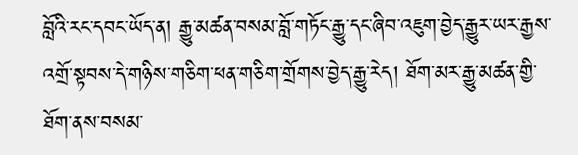བློའི་རང་དབང་ཡོད་ན། རྒྱུ་མཚན་བསམ་བློ་གཏོང་རྒྱུ་དང་ཞིབ་འཇུག་བྱེད་རྒྱུར་ཡར་རྒྱས་འགྲོ་སྟབས་དེ་གཉིས་གཅིག་ཕན་གཅིག་གྲོགས་བྱེད་རྒྱུ་རེད། ཐོག་མར་རྒྱུ་མཚན་གྱི་ཐོག་ནས་བསམ་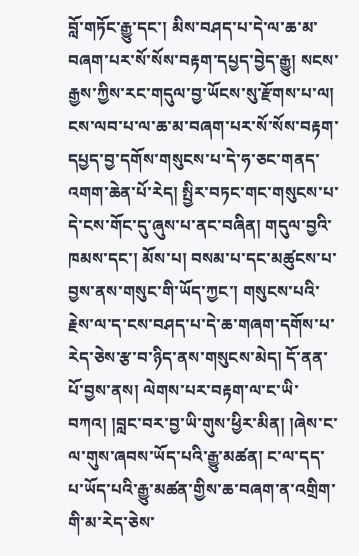བློ་གཏོང་རྒྱུ་དང་། མིས་བཤད་པ་དེ་ལ་ཆ་མ་བཞག་པར་སོ་སོས་བརྟག་དཔྱད་བྱེད་རྒྱུ། སངས་རྒྱས་ཀྱིས་རང་གདུལ་བྱ་ཡོངས་སུ་རྫོགས་པ་ལ། ངས་ལབ་པ་ལ་ཆ་མ་བཞག་པར་སོ་སོས་བརྟག་དཔྱད་བྱ་དགོས་གསུངས་པ་དེ་ཧ་ཅང་གནད་འགག་ཆེན་པོ་རེད། སྤྱིར་བཏང་གང་གསུངས་པ་དེ་ངས་གོང་དུ་ཞུས་པ་ནང་བཞིན། གདུལ་བྱའི་ཁམས་དང་། མོས་པ། བསམ་པ་དང་མཚུངས་པ་བྱས་ནས་གསུང་གི་ཡོད་ཀྱང་། གསུངས་པའི་རྗེས་ལ་ད་ངས་བཤད་པ་དེ་ཆ་གཞག་དགོས་པ་རེད་ཅེས་རྩ་བ་ཉིད་ནས་གསུངས་མེད། དོ་ནན་པོ་བྱས་ནས། ལེགས་པར་བརྟག་ལ་ང་ཡི་བཀའ། །བླང་བར་བྱ་ཡི་གུས་ཕྱིར་མིན། །ཞེས་ང་ལ་གུས་ཞབས་ཡོད་པའི་རྒྱུ་མཚན། ང་ལ་དད་པ་ཡོད་པའི་རྒྱུ་མཚན་གྱིས་ཆ་བཞག་ན་འགྲིག་གི་མ་རེད་ཅེས་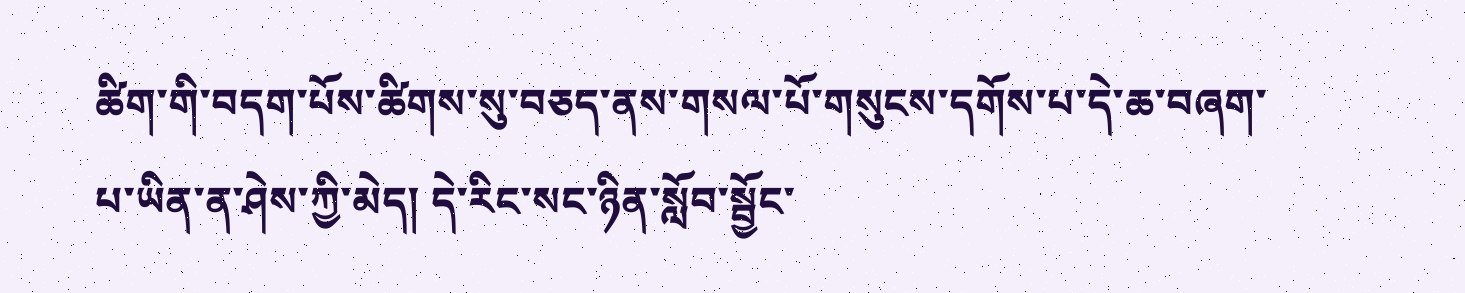ཚིག་གི་བདག་པོས་ཚིགས་སུ་བཅད་ནས་གསལ་པོ་གསུངས་དགོས་པ་དེ་ཆ་བཞག་པ་ཡིན་ན་ཤེས་ཀྱི་མེད། དེ་རིང་སང་ཉིན་སློབ་སྦྱོང་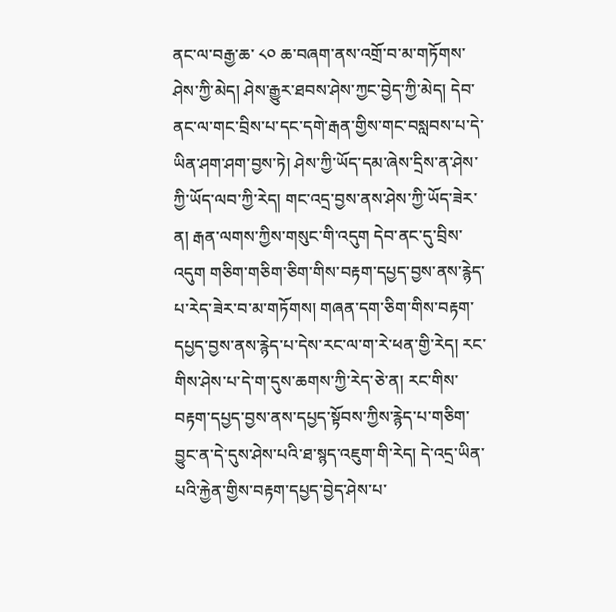ནང་ལ་བརྒྱ་ཆ་ ༨༠ ཆ་བཞག་ནས་འགྲོ་བ་མ་གཏོགས་ཤེས་ཀྱི་མེད། ཤེས་རྒྱུར་ཐབས་ཤེས་ཀྱང་བྱེད་ཀྱི་མེད། དེབ་ནང་ལ་གང་བྲིས་པ་དང་དགེ་རྒན་གྱིས་གང་བསླབས་པ་དེ་ཡིན་ཤག་ཤག་བྱས་ཏེ། ཤེས་ཀྱི་ཡོད་དམ་ཞེས་དྲིས་ན་ཤེས་ཀྱི་ཡོད་ལབ་ཀྱི་རེད། གང་འདྲ་བྱས་ནས་ཤེས་ཀྱི་ཡོད་ཟེར་ན། རྒན་ལགས་ཀྱིས་གསུང་གི་འདུག དེབ་ནང་དུ་བྲིས་འདུག གཅིག་གཅིག་ཅིག་གིས་བརྟག་དཔྱད་བྱས་ནས་རྙེད་པ་རེད་ཟེར་བ་མ་གཏོགས། གཞན་དག་ཅིག་གིས་བརྟག་དཔྱད་བྱས་ནས་རྙེད་པ་དེས་རང་ལ་ག་རེ་ཕན་གྱི་རེད། རང་གིས་ཤེས་པ་དེ་ག་དུས་ཆགས་ཀྱི་རེད་ཅེ་ན། རང་གིས་བརྟག་དཔྱད་བྱས་ནས་དཔྱད་སྟོབས་ཀྱིས་རྙེད་པ་གཅིག་བྱུང་ན་དེ་དུས་ཤེས་པའི་ཐ་སྙད་འཇུག་གི་རེད། དེ་འདྲ་ཡིན་པའི་རྐྱེན་གྱིས་བརྟག་དཔྱད་བྱེད་ཤེས་པ་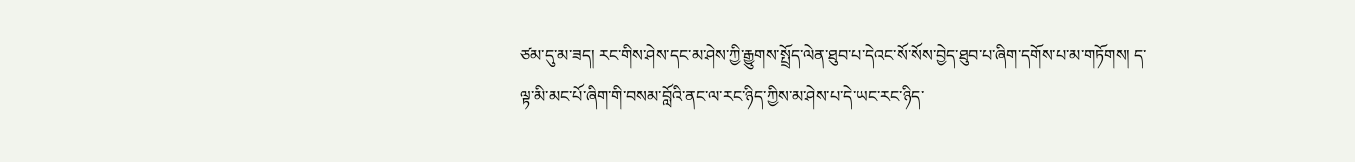ཙམ་དུ་མ་ཟད། རང་གིས་ཤེས་དང་མ་ཤེས་ཀྱི་རྒྱུགས་སྤྲོད་ལེན་ཐུབ་པ་དེའང་སོ་སོས་བྱེད་ཐུབ་པ་ཞིག་དགོས་པ་མ་གཏོགས། ད་ལྟ་མི་མང་པོ་ཞིག་གི་བསམ་བློའི་ནང་ལ་རང་ཉིད་ཀྱིས་མ་ཤེས་པ་དེ་ཡང་རང་ཉིད་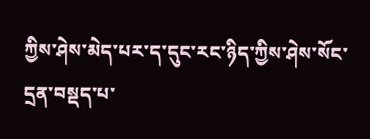ཀྱིས་ཤེས་མེད་པར་ད་དུང་རང་ཉིད་ཀྱིས་ཤེས་སོང་དྲན་བསྡད་པ་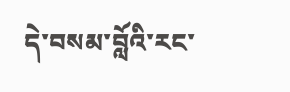དེ་བསམ་བློའི་རང་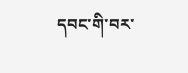དབང་གི་བར་